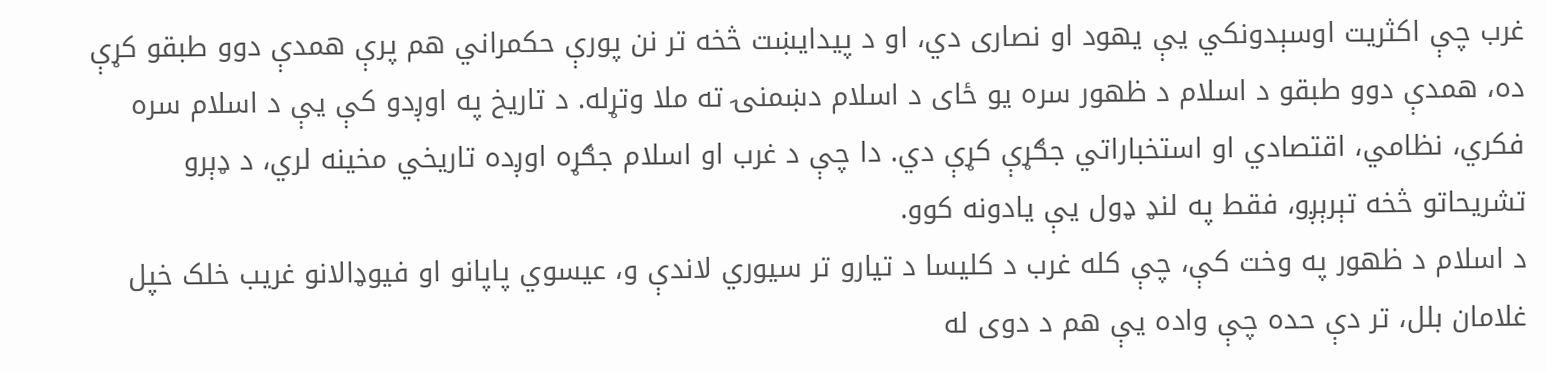غرب چې اکثریت اوسېدونکي یې یهود او نصاری دي، او د پیدایښت څخه تر نن پورې حکمراني هم پرې همدې دوو طبقو کړې ده، همدې دوو طبقو د اسلام د ظهور سره یو ځای د اسلام دښمنۍ ته ملا وتړله. د تاریخ په اوږدو کې یې د اسلام سره فکري، نظامي، اقتصادي او استخباراتي جګړې کړې دي. دا چې د غرب او اسلام جګړه اوږده تاریخي مخینه لري، د ډېرو تشریحاتو څخه تېرېږو، فقط په لنډ ډول یې یادونه کوو.
د اسلام د ظهور په وخت کې، چې کله غرب د کلیسا د تیارو تر سیوري لاندې و، عیسوي پاپانو او فیوډالانو غریب خلک خپل غلامان بلل، تر دې حده چې واده یې هم د دوی له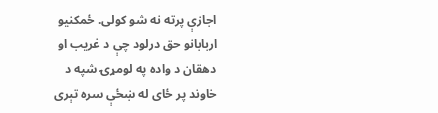اجازې پرته نه شو کولی. ځمکنيو اربابانو حق درلود چې د غریب او دهقان د واده په لومړۍ شپه د خاوند پر ځای له ښځې سره تېری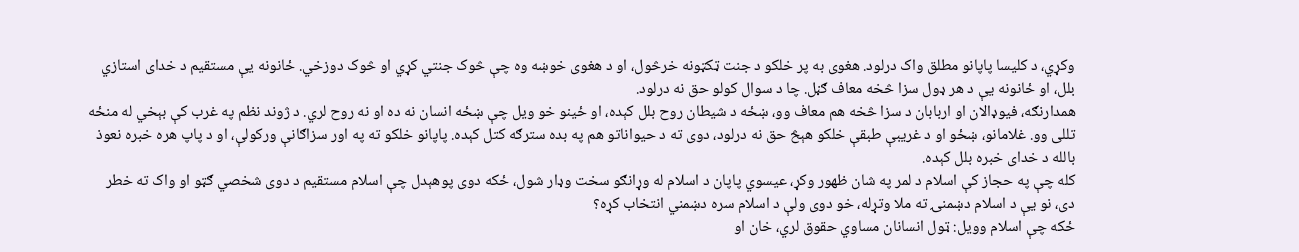وکړي، د کلیسا پاپانو مطلق واک درلود. هغوی به پر خلکو د جنت ټکټونه خرڅول، او د هغوی خوښه وه چې څوک جنتي کړي او څوک دوزخي. ځانونه یې مستقیم د خدای استازي بلل، او ځانونه یې د هر ډول سزا څخه معاف ګڼل. چا د سوال کولو حق نه درلود.
همدارنګه، فیوډالان او اربابان د سزا څخه هم معاف وو، ښځه د شیطان روح بلل کېده، او ځینو خو ویل چې ښځه انسان نه ده او نه روح لري. د ژوند نظم په غرب کې بېخي له منځه تللی وو. غلامانو، ښځو او د غریبې طبقې خلکو هېڅ حق نه درلود، دوی ته د حیواناتو هم په بده سترګه کتل کېده. پاپانو خلکو ته په اور سزاګانې ورکولې، او د پاپ هره خبره نعوذ بالله د خدای خبره بلل کېده.
کله چې په حجاز کې اسلام د لمر په شان ظهور وکړ، عیسوي پاپان د اسلام له وړانګو سخت وډار شول، ځکه دوی پوهېدل چې اسلام مستقیم د دوی شخصي ګټو او واک ته خطر دی، نو یې د اسلام دښمنۍ ته ملا وتړله، خو دوی ولې د اسلام سره دښمني انتخاب کړه؟
ځکه چې اسلام وویل: ټول انسانان مساوي حقوق لري، خان او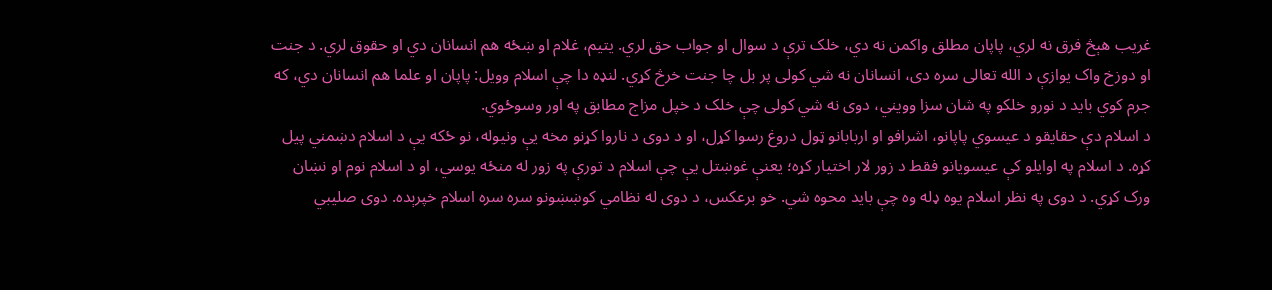غریب هېڅ فرق نه لري، پاپان مطلق واکمن نه دي، خلک ترې د سوال او جواب حق لري. یتیم، غلام او ښځه هم انسانان دي او حقوق لري. د جنت او دوزخ واک یوازې د الله تعالی سره دی، انسانان نه شي کولی پر بل چا جنت خرڅ کړي. لنډه دا چې اسلام وویل: پاپان او علما هم انسانان دي، که جرم کوي باید د نورو خلکو په شان سزا وویني، دوی نه شي کولی چې خلک د خپل مزاج مطابق په اور وسوځوي.
د اسلام دې حقایقو د عیسوي پاپانو، اشرافو او اربابانو ټول دروغ رسوا کړل، او د دوی د ناروا کړنو مخه یې ونیوله، نو ځکه یې د اسلام دښمني پیل کړه. د اسلام په اوایلو کې عیسویانو فقط د زور لار اختیار کړه؛ یعنې غوښتل یې چې اسلام د تورې په زور له منځه یوسي، او د اسلام نوم او نښان ورک کړي. د دوی په نظر اسلام یوه ډله وه چې باید محوه شي. خو برعکس، د دوی له نظامي کوښښونو سره سره اسلام خپرېده. دوی صلیبي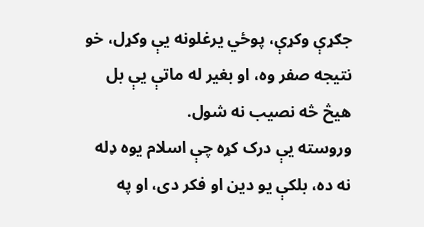جګړې وکړې، پوځي یرغلونه یې وکړل، خو نتیجه صفر وه، او بغیر له ماتې یې بل هيڅ څه نصیب نه شول.
وروسته یې درک کړه چې اسلام یوه ډله نه ده، بلکې یو دین او فکر دی، او په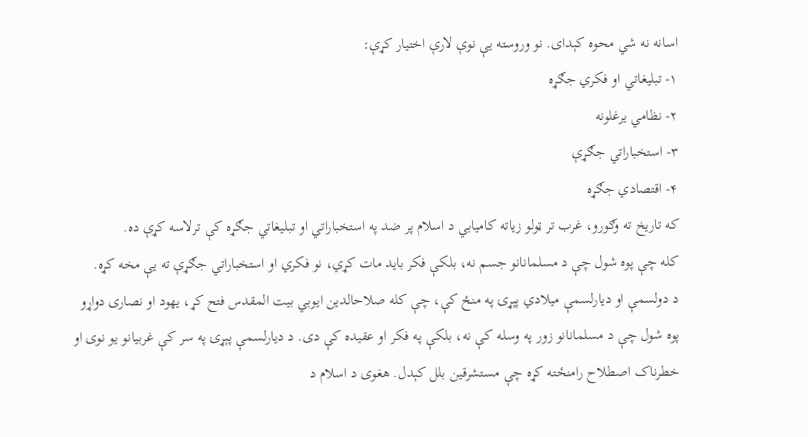اسانه نه شي محوه کېدای. نو وروسته یې نوې لارې اختیار کړې:
۱- تبلیغاتي او فکري جګړه
۲- نظامي یرغلونه
۳- استخباراتي جګړې
۴- اقتصادي جګړه
که تاریخ ته وګورو، غرب تر ټولو زیاته کامیابي د اسلام پر ضد په استخباراتي او تبلیغاتي جګړه کې ترلاسه کړې ده.
کله چې پوه شول چې د مسلمانانو جسم نه، بلکې فکر باید مات کړي، نو فکري او استخباراتي جګړې ته یې مخه کړه.
د دولسمې او دیارلسمې میلادي پېړۍ په منځ کې، چې کله صلاحالدین ایوبي بیت المقدس فتح کړ، یهود او نصاری دواړو پوه شول چې د مسلمانانو زور په وسله کې نه، بلکې په فکر او عقیده کې دی. د دیارلسمې پېړۍ په سر کې غربیانو یو نوی او خطرناک اصطلاح رامنځته کړه چې مستشرقین بلل کېدل. هغوی د اسلام د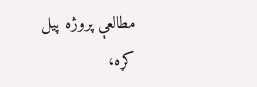مطالعې پروژه پیل کړه،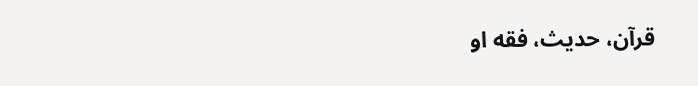قرآن، حدیث، فقه او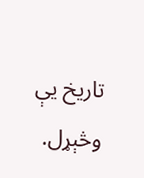تاریخ یې وڅېړل.